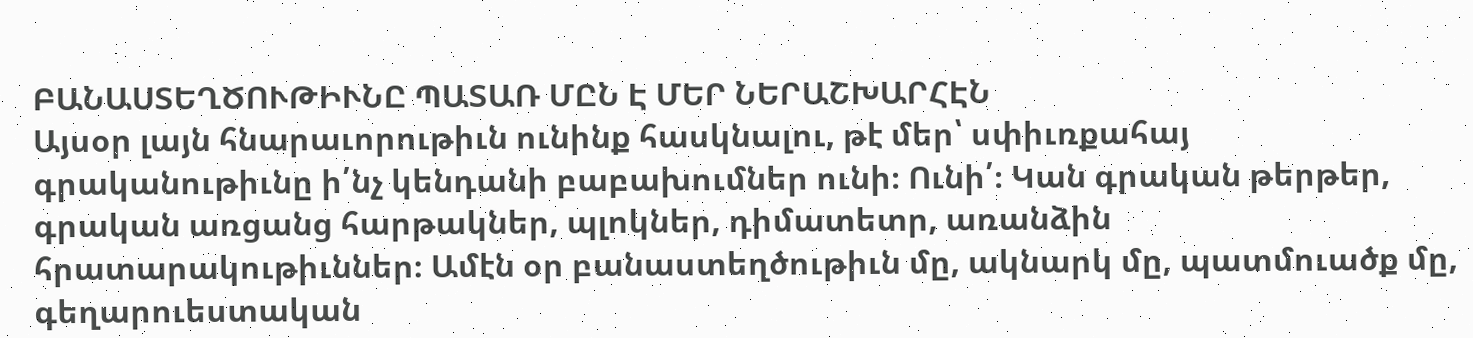ԲԱՆԱՍՏԵՂԾՈՒԹԻՒՆԸ ՊԱՏԱՌ ՄԸՆ Է ՄԵՐ ՆԵՐԱՇԽԱՐՀԷՆ
Այսօր լայն հնարաւորութիւն ունինք հասկնալու, թէ մեր՝ սփիւռքահայ գրականութիւնը ի՛նչ կենդանի բաբախումներ ունի։ Ունի՛։ Կան գրական թերթեր, գրական առցանց հարթակներ, պլոկներ, դիմատետր, առանձին հրատարակութիւններ։ Ամէն օր բանաստեղծութիւն մը, ակնարկ մը, պատմուածք մը, գեղարուեստական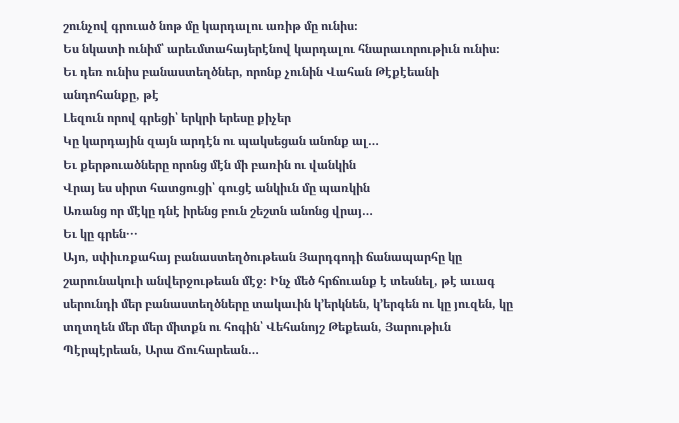շունչով գրուած նոթ մը կարդալու առիթ մը ունիս։
Ես նկատի ունիմ՝ արեւմտահայերէնով կարդալու հնարաւորութիւն ունիս։
Եւ դեռ ունիս բանաստեղծներ, որոնք չունին Վահան Թէքէեանի անդոհանքը, թէ
Լեզուն որով գրեցի՝ երկրի երեսը քիչեր
Կը կարդային զայն արդէն ու պակսեցան անոնք ալ…
Եւ քերթուածները որոնց մէն մի բառին ու վանկին
Վրայ ես սիրտ հատցուցի՝ գուցէ անկիւն մը պառկին
Առանց որ մէկը դնէ իրենց բուն շեշտն անոնց վրայ…
Եւ կը գրեն․․․
Այո, սփիւռքահայ բանաստեղծութեան Յարդգոդի ճանապարհը կը շարունակուի անվերջութեան մէջ։ Ինչ մեծ հրճուանք է տեսնել, թէ աւագ սերունդի մեր բանաստեղծները տակաւին կ՚երկնեն, կ՚երգեն ու կը յուզեն, կը տղտղեն մեր մեր միտքն ու հոգին՝ Վեհանոյշ Թեքեան, Յարութիւն Պէրպէրեան, Արա Ճուհարեան…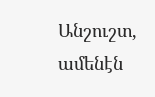Անշուշտ, ամենէն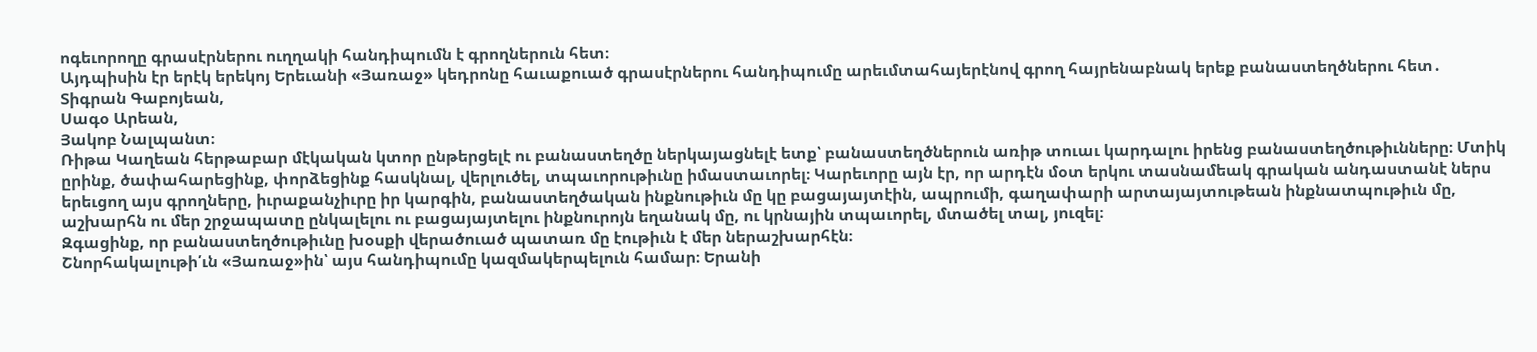ոգեւորողը գրասէրներու ուղղակի հանդիպումն է գրողներուն հետ։
Այդպիսին էր երէկ երեկոյ Երեւանի «Յառաջ» կեդրոնը հաւաքուած գրասէրներու հանդիպումը արեւմտահայերէնով գրող հայրենաբնակ երեք բանաստեղծներու հետ․
Տիգրան Գաբոյեան,
Սագօ Արեան,
Յակոբ Նալպանտ։
Ռիթա Կաղեան հերթաբար մէկական կտոր ընթերցելէ ու բանաստեղծը ներկայացնելէ ետք՝ բանաստեղծներուն առիթ տուաւ կարդալու իրենց բանաստեղծութիւնները։ Մտիկ ըրինք, ծափահարեցինք, փորձեցինք հասկնալ, վերլուծել, տպաւորութիւնը իմաստաւորել։ Կարեւորը այն էր, որ արդէն մօտ երկու տասնամեակ գրական անդաստանէ ներս երեւցող այս գրողները, իւրաքանչիւրը իր կարգին, բանաստեղծական ինքնութիւն մը կը բացայայտէին, ապրումի, գաղափարի արտայայտութեան ինքնատպութիւն մը, աշխարհն ու մեր շրջապատը ընկալելու ու բացայայտելու ինքնուրոյն եղանակ մը, ու կրնային տպաւորել, մտածել տալ, յուզել։
Զգացինք, որ բանաստեղծութիւնը խօսքի վերածուած պատառ մը էութիւն է մեր ներաշխարհէն։
Շնորհակալութի՛ւն «Յառաջ»ին՝ այս հանդիպումը կազմակերպելուն համար։ Երանի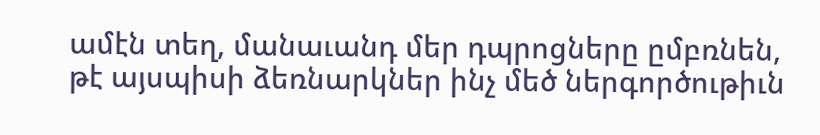ամէն տեղ, մանաւանդ մեր դպրոցները ըմբռնեն, թէ այսպիսի ձեռնարկներ ինչ մեծ ներգործութիւն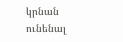կրնան ունենալ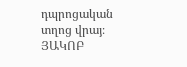դպրոցական տղոց վրայ։
ՅԱԿՈԲ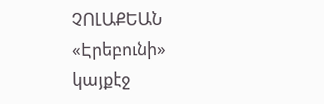ՉՈԼԱՔԵԱՆ
«Էրեբունի» կայքէջ